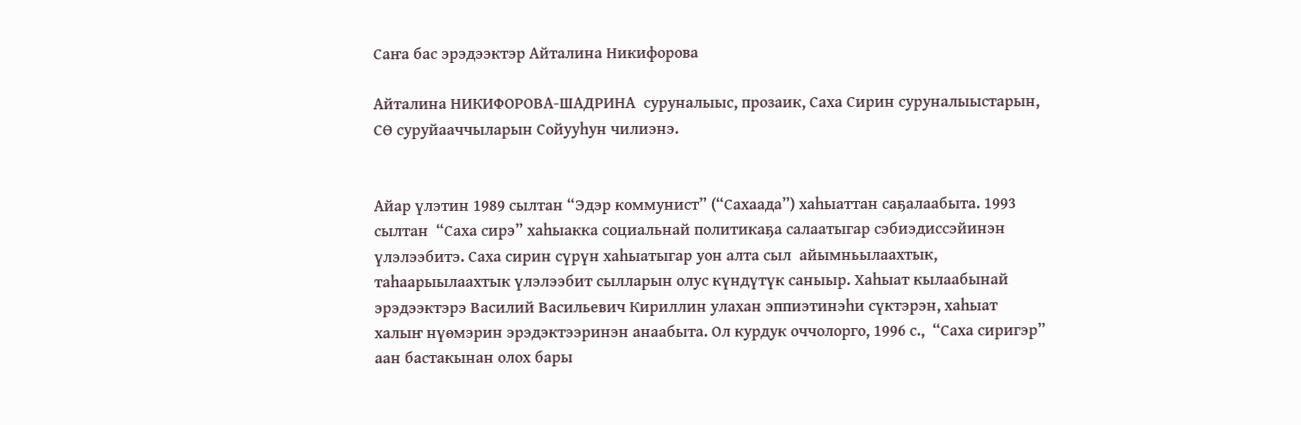Саҥа бас эрэдээктэр Айталина Никифорова

Айталина НИКИФОРОВА-ШАДРИНА  суруналыыс, прозаик, Саха Сирин суруналыыстарын, СӨ суруйааччыларын Сойууһун чилиэнэ.


Айар үлэтин 1989 сылтан “Эдэр коммунист” (“Сахаада”) хаһыаттан саҕалаабыта. 1993 сылтан  “Саха сирэ” хаһыакка социальнай политикаҕа салаатыгар сэбиэдиссэйинэн  үлэлээбитэ. Саха сирин сүрүн хаһыатыгар уон алта сыл  айымньылаахтык, таһаарыылаахтык үлэлээбит сылларын олус күндүтүк саныыр. Хаһыат кылаабынай эрэдээктэрэ Василий Васильевич Кириллин улахан эппиэтинэһи сүктэрэн, хаһыат халыҥ нүөмэрин эрэдэктээринэн анаабыта. Ол курдук оччолорго, 1996 с.,  “Саха сиригэр”  аан бастакынан олох бары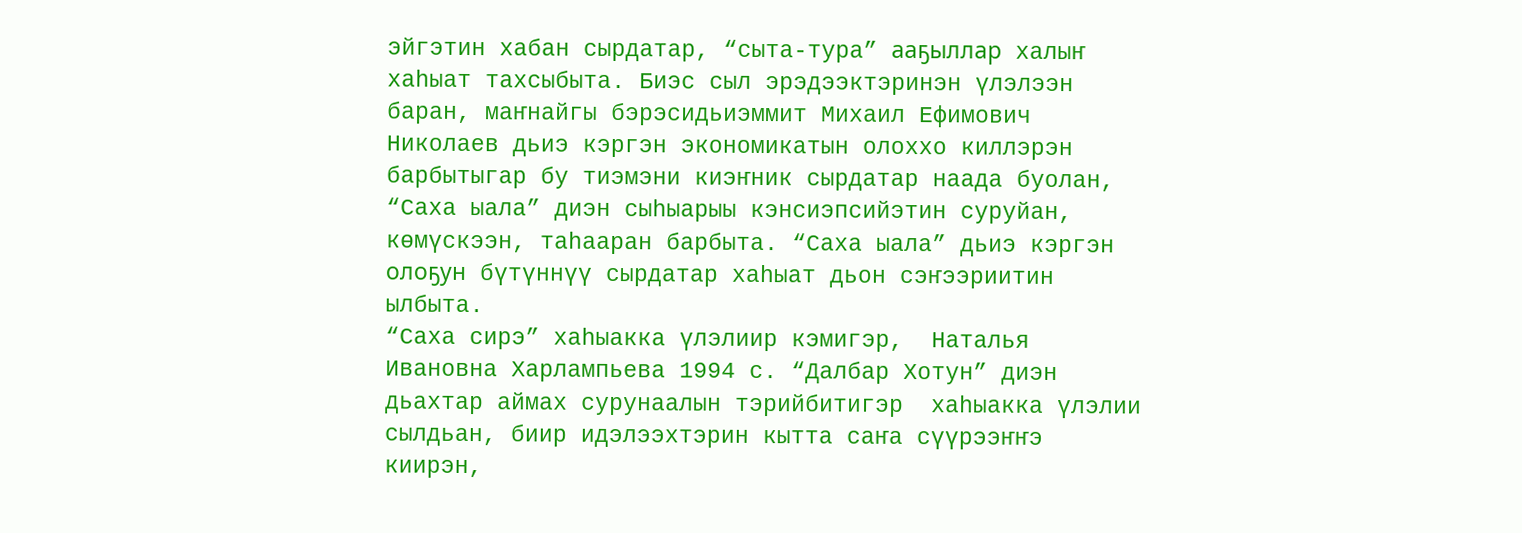эйгэтин хабан сырдатар, “сыта-тура” ааҕыллар халыҥ хаһыат тахсыбыта. Биэс сыл эрэдээктэринэн үлэлээн баран, маҥнайгы бэрэсидьиэммит Михаил Ефимович Николаев дьиэ кэргэн экономикатын олоххо киллэрэн барбытыгар бу тиэмэни киэҥник сырдатар наада буолан, “Саха ыала” диэн сыһыарыы кэнсиэпсийэтин суруйан, көмүскээн, таһааран барбыта. “Саха ыала” дьиэ кэргэн олоҕун бүтүннүү сырдатар хаһыат дьон сэҥээриитин ылбыта.
“Саха сирэ” хаһыакка үлэлиир кэмигэр,  Наталья Ивановна Харлампьева 1994 с. “Далбар Хотун” диэн дьахтар аймах сурунаалын тэрийбитигэр  хаһыакка үлэлии сылдьан, биир идэлээхтэрин кытта саҥа сүүрээҥҥэ киирэн,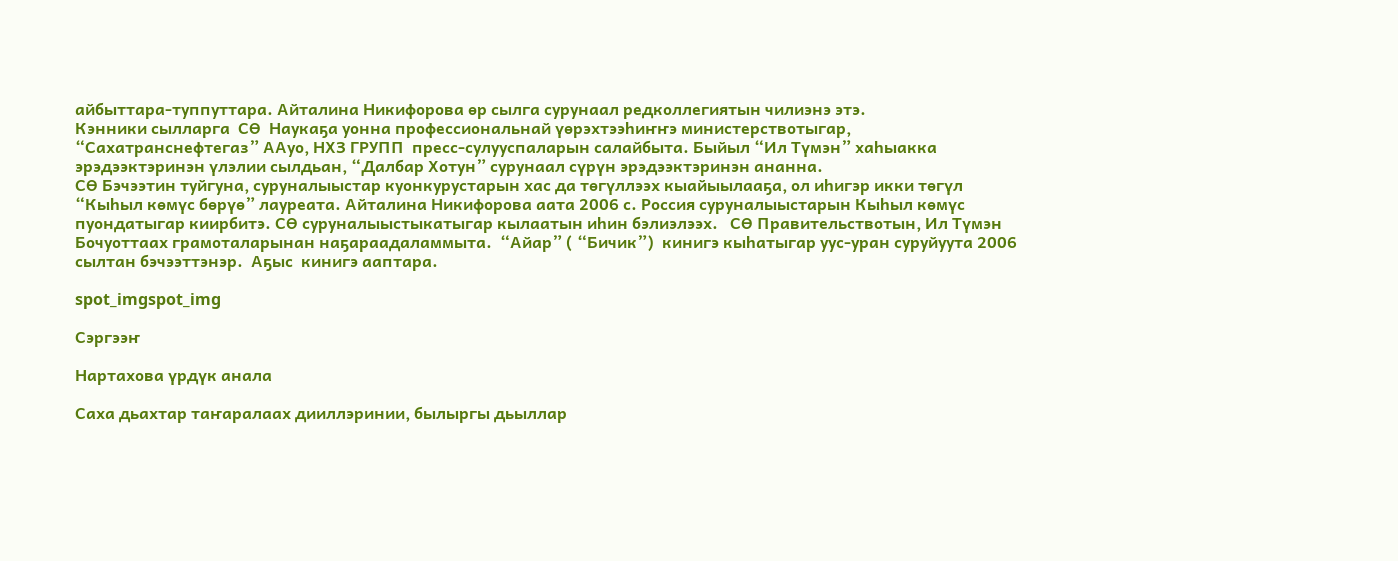айбыттара-туппуттара. Айталина Никифорова өр сылга сурунаал редколлегиятын чилиэнэ этэ.
Кэнники сылларга  СӨ  Наукаҕа уонна профессиональнай үөрэхтээһиҥҥэ министерствотыгар, “Сахатранснефтегаз” ААуо, НХЗ ГРУПП  пресс-сулууспаларын салайбыта. Быйыл “Ил Түмэн” хаһыакка эрэдээктэринэн үлэлии сылдьан, “Далбар Хотун” сурунаал сүрүн эрэдээктэринэн ананна.
СӨ Бэчээтин туйгуна, суруналыыстар куонкурустарын хас да төгүллээх кыайыылааҕа, ол иһигэр икки төгүл  “Кыһыл көмүс бөрүө” лауреата. Айталина Никифорова аата 2006 с. Россия суруналыыстарын Кыһыл көмүс пуондатыгар киирбитэ. СӨ суруналыыстыкатыгар кылаатын иһин бэлиэлээх.   СӨ Правительствотын, Ил Түмэн Бочуоттаах грамоталарынан наҕараадаламмыта.  “Айар” ( “Бичик”)  кинигэ кыһатыгар уус-уран суруйуута 2006 сылтан бэчээттэнэр.  Аҕыс  кинигэ ааптара.

spot_imgspot_img

Сэргээҥ

Нартахова үрдүк анала

Саха дьахтар таҥаралаах дииллэринии, былыргы дьыллар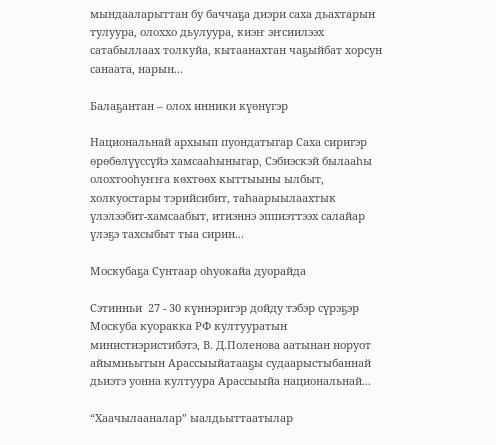мындааларыттан бу баччаҕа диэри саха дьахтарын тулуура, олоххо дьулуура, киэҥ эҥсиилээх сатабыллаах толкуйа, кытаанахтан чаҕыйбат хорсун санаата, нарын...

Балаҕантан – олох инники күөнүгэр

Национальнай архыып пуондатыгар Саха сиригэр өрөбөлүүссүйэ хамсааһыныгар, Сэбиэскэй былааһы олохтооһуҥҥа көхтөөх кыттыыны ылбыт, холкуостары тэрийсибит, таһаарыылаахтык үлэлээбит-хамсаабыт, итиэннэ эппиэттээх салайар үлэҕэ тахсыбыт тыа сирин...

Москубаҕа Сунтаар оһуокайа дуорайда

Сэтинньи  27 - 30 күннэригэр дойду тэбэр сүрэҕэр Москуба куоракка РФ култууратын министиэристибэтэ, В. Д.Поленова аатынан норуот айымньытын Арассыыйатааҕы судаарыстыбаннай дьиэтэ уонна култуура Арассыыйа национальнай...

“Хаачылааналар” ыалдьыттаатылар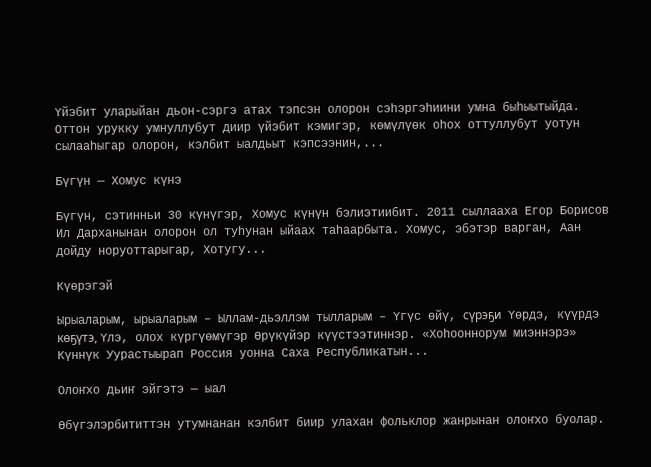Үйэбит уларыйан дьон-сэргэ атах тэпсэн олорон сэһэргэһиини умна быһыытыйда. Оттон урукку умнуллубут диир үйэбит кэмигэр, көмүлүөк оһох оттуллубут уотун сылааһыгар олорон, кэлбит ыалдьыт кэпсээнин,...

Бүгүн — Хомус күнэ

Бүгүн, сэтинньи 30 күнүгэр, Хомус күнүн бэлиэтиибит. 2011 сыллааха Егор Борисов Ил Дарханынан олорон ол туһунан ыйаах таһаарбыта. Хомус, эбэтэр варган, Аан дойду норуоттарыгар, Хотугу...

Күөрэгэй

Ырыаларым, ырыаларым – Ыллам-дьэллэм тылларым – Үгүс өйү, сүрэҕи Үөрдэ, күүрдэ көҕүтэ, Үлэ, олох күргүөмүгэр Өрүкүйэр күүстээтиннэр. «Хоһооннорум миэннэрэ» Күннүк Уурастыырап Россия уонна Саха Республикатын...

Олоҥхо дьиҥ эйгэтэ — ыал

Өбүгэлэрбититтэн утумнанан кэлбит биир улахан фольклор жанрынан олоҥхо буолар.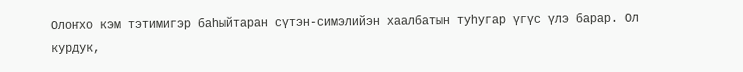Олоҥхо кэм тэтимигэр баһыйтаран сүтэн-симэлийэн хаалбатын туһугар үгүс үлэ барар. Ол курдук,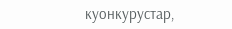куонкурустар,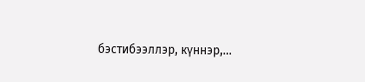бэстибээллэр, күннэр,...